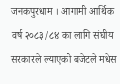जनकपुरधाम । आगामी आर्थिक वर्ष २०८३/८४ का लागि संघीय सरकारले ल्याएको बजेटले मधेस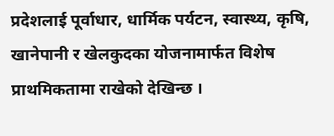प्रदेशलाई पूर्वाधार, धार्मिक पर्यटन, स्वास्थ्य, कृषि, खानेपानी र खेलकुदका योजनामार्फत विशेष प्राथमिकतामा राखेको देखिन्छ ।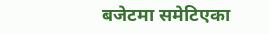बजेटमा समेटिएका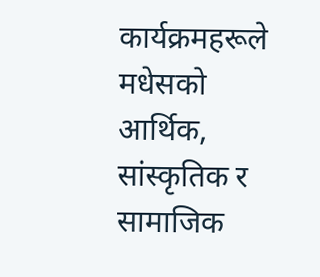कार्यक्रमहरूले मधेसको आर्थिक, सांस्कृतिक र सामाजिक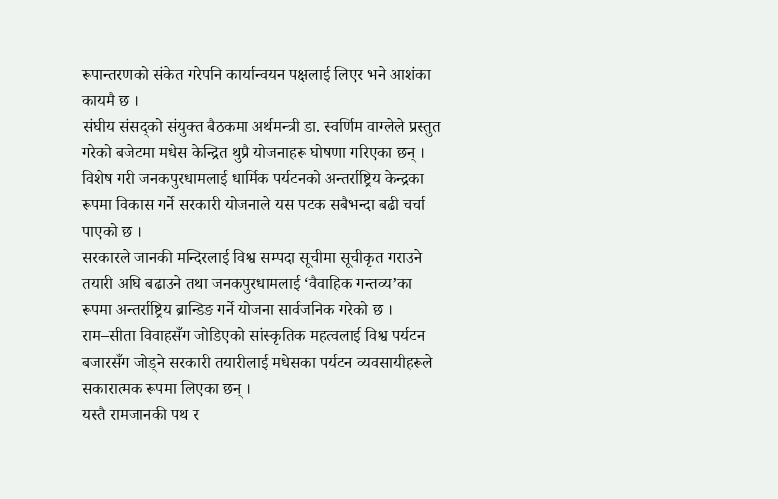रूपान्तरणको संकेत गरेपनि कार्यान्वयन पक्षलाई लिएर भने आशंका कायमै छ ।
संघीय संसद्को संयुक्त बैठकमा अर्थमन्त्री डा. स्वर्णिम वाग्लेले प्रस्तुत गरेको बजेटमा मधेस केन्द्रित थुप्रै योजनाहरू घोषणा गरिएका छन् । विशेष गरी जनकपुरधामलाई धार्मिक पर्यटनको अन्तर्राष्ट्रिय केन्द्रका रूपमा विकास गर्ने सरकारी योजनाले यस पटक सबैभन्दा बढी चर्चा पाएको छ ।
सरकारले जानकी मन्दिरलाई विश्व सम्पदा सूचीमा सूचीकृत गराउने तयारी अघि बढाउने तथा जनकपुरधामलाई ‘वैवाहिक गन्तव्य’का रूपमा अन्तर्राष्ट्रिय ब्रान्डिङ गर्ने योजना सार्वजनिक गरेको छ । राम–सीता विवाहसँग जोडिएको सांस्कृतिक महत्वलाई विश्व पर्यटन बजारसँग जोड्ने सरकारी तयारीलाई मधेसका पर्यटन व्यवसायीहरूले सकारात्मक रूपमा लिएका छन् ।
यस्तै रामजानकी पथ र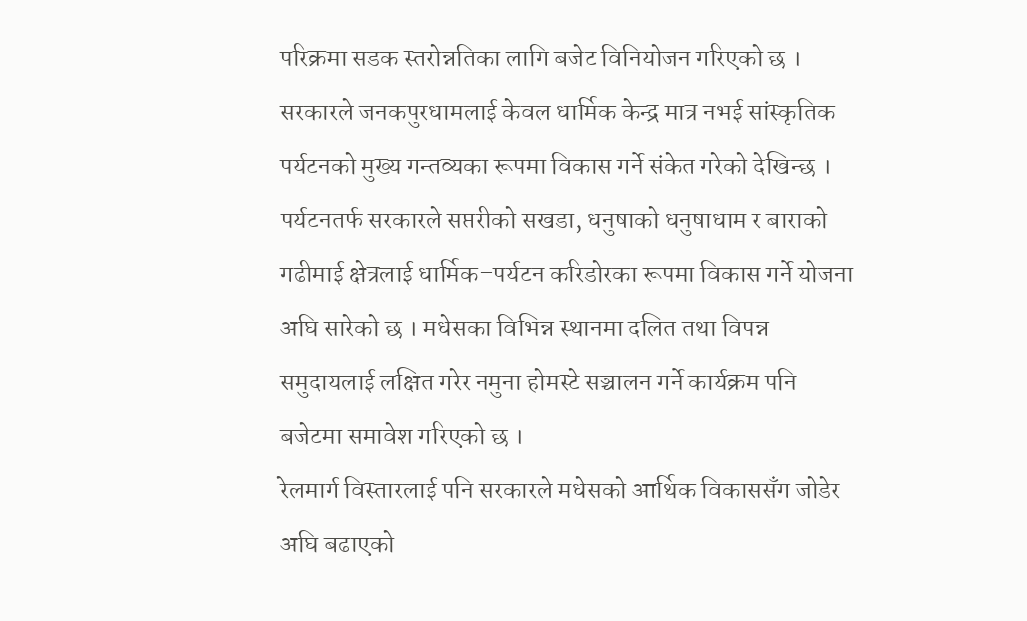परिक्रमा सडक स्तरोन्नतिका लागि बजेट विनियोजन गरिएको छ । सरकारले जनकपुरधामलाई केवल धार्मिक केन्द्र मात्र नभई सांस्कृतिक पर्यटनको मुख्य गन्तव्यका रूपमा विकास गर्ने संकेत गरेको देखिन्छ ।
पर्यटनतर्फ सरकारले सप्तरीको सखडा, धनुषाको धनुषाधाम र बाराको गढीमाई क्षेत्रलाई धार्मिक–पर्यटन करिडोरका रूपमा विकास गर्ने योजना अघि सारेको छ । मधेसका विभिन्न स्थानमा दलित तथा विपन्न समुदायलाई लक्षित गरेर नमुना होमस्टे सञ्चालन गर्ने कार्यक्रम पनि बजेटमा समावेश गरिएको छ ।
रेलमार्ग विस्तारलाई पनि सरकारले मधेसको आर्थिक विकाससँग जोडेर अघि बढाएको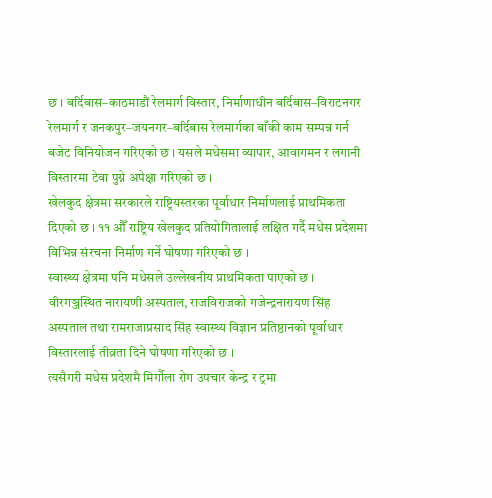छ । बर्दिबास–काठमाडौं रेलमार्ग विस्तार, निर्माणाधीन बर्दिबास–विराटनगर रेलमार्ग र जनकपुर–जयनगर–बर्दिबास रेलमार्गका बाँकी काम सम्पन्न गर्न बजेट विनियोजन गरिएको छ । यसले मधेसमा व्यापार, आवागमन र लगानी विस्तारमा टेवा पुग्ने अपेक्षा गरिएको छ ।
खेलकुद क्षेत्रमा सरकारले राष्ट्रियस्तरका पूर्वाधार निर्माणलाई प्राथमिकता दिएको छ । ११ औँ राष्ट्रिय खेलकुद प्रतियोगितालाई लक्षित गर्दै मधेस प्रदेशमा विभिन्न संरचना निर्माण गर्ने घोषणा गरिएको छ ।
स्वास्थ्य क्षेत्रमा पनि मधेसले उल्लेखनीय प्राथमिकता पाएको छ । वीरगञ्जस्थित नारायणी अस्पताल, राजविराजको गजेन्द्रनारायण सिंह अस्पताल तथा रामराजाप्रसाद सिंह स्वास्थ्य विज्ञान प्रतिष्ठानको पूर्वाधार विस्तारलाई तीव्रता दिने घोषणा गरिएको छ ।
त्यसैगरी मधेस प्रदेशमै मिर्गौला रोग उपचार केन्द्र र ट्रमा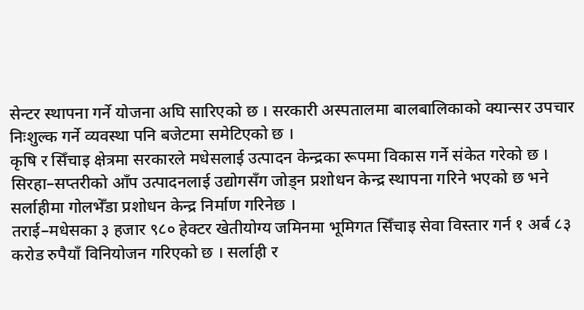सेन्टर स्थापना गर्ने योजना अघि सारिएको छ । सरकारी अस्पतालमा बालबालिकाको क्यान्सर उपचार निःशुल्क गर्ने व्यवस्था पनि बजेटमा समेटिएको छ ।
कृषि र सिँचाइ क्षेत्रमा सरकारले मधेसलाई उत्पादन केन्द्रका रूपमा विकास गर्ने संकेत गरेको छ । सिरहा–सप्तरीको आँप उत्पादनलाई उद्योगसँग जोड्न प्रशोधन केन्द्र स्थापना गरिने भएको छ भने सर्लाहीमा गोलभेँडा प्रशोधन केन्द्र निर्माण गरिनेछ ।
तराई–मधेसका ३ हजार ९८० हेक्टर खेतीयोग्य जमिनमा भूमिगत सिँचाइ सेवा विस्तार गर्न १ अर्ब ८३ करोड रुपैयाँ विनियोजन गरिएको छ । सर्लाही र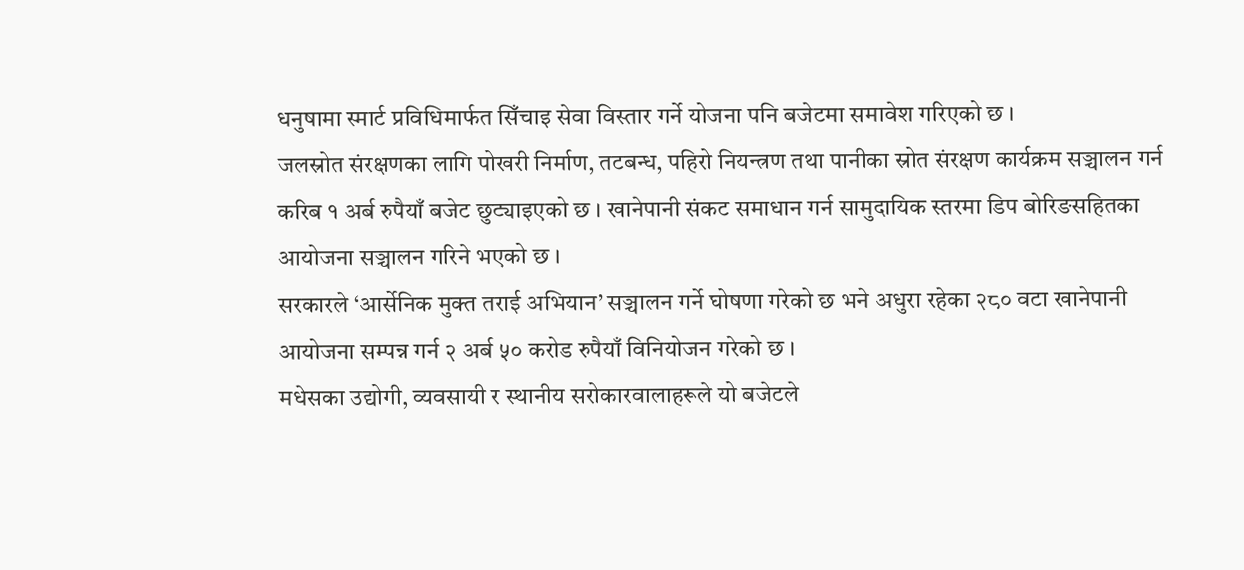धनुषामा स्मार्ट प्रविधिमार्फत सिँचाइ सेवा विस्तार गर्ने योजना पनि बजेटमा समावेश गरिएको छ ।
जलस्रोत संरक्षणका लागि पोखरी निर्माण, तटबन्ध, पहिरो नियन्त्रण तथा पानीका स्रोत संरक्षण कार्यक्रम सञ्चालन गर्न करिब १ अर्ब रुपैयाँ बजेट छुट्याइएको छ । खानेपानी संकट समाधान गर्न सामुदायिक स्तरमा डिप बोरिङसहितका आयोजना सञ्चालन गरिने भएको छ ।
सरकारले ‘आर्सेनिक मुक्त तराई अभियान’ सञ्चालन गर्ने घोषणा गरेको छ भने अधुरा रहेका २८० वटा खानेपानी आयोजना सम्पन्न गर्न २ अर्ब ५० करोड रुपैयाँ विनियोजन गरेको छ ।
मधेसका उद्योगी, व्यवसायी र स्थानीय सरोकारवालाहरूले यो बजेटले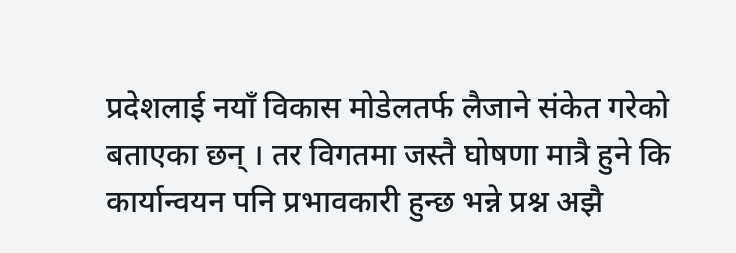प्रदेशलाई नयाँ विकास मोडेलतर्फ लैजाने संकेत गरेको बताएका छन् । तर विगतमा जस्तै घोषणा मात्रै हुने कि कार्यान्वयन पनि प्रभावकारी हुन्छ भन्ने प्रश्न अझै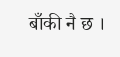बाँकी नै छ ।